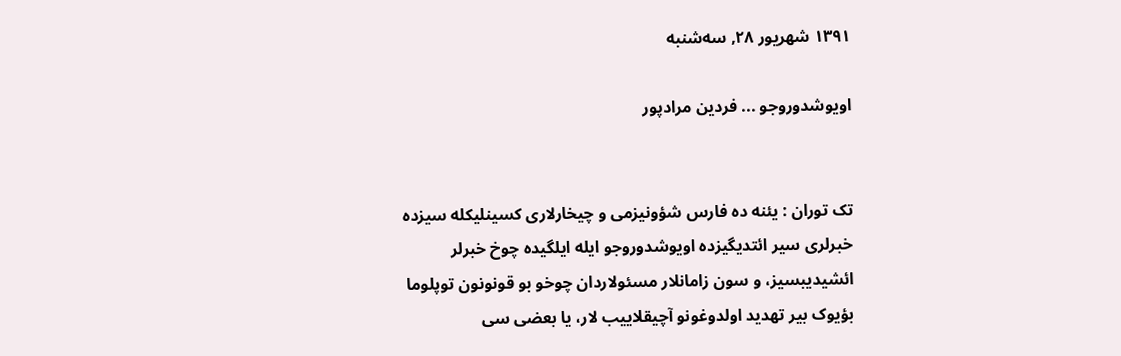۱۳۹۱ شهریور ۲۸, سه‌شنبه

اویوشدوروجو ... فردین مرادپور


تک توران : یئنه ده فارس شؤونیزمی و چیخارلاری کسینلیکله سیزده خبرلری سیر ائتدیگیزده اویوشدوروجو ایله ایلگیده چوخ خبرلر ائشیدیبسیز، و سون زامانلار مسئولاردان چوخو بو قونونون توپلوما بؤیوک بیر تهدید اولدوغونو آچیقلاییب لار، یا بعضی سی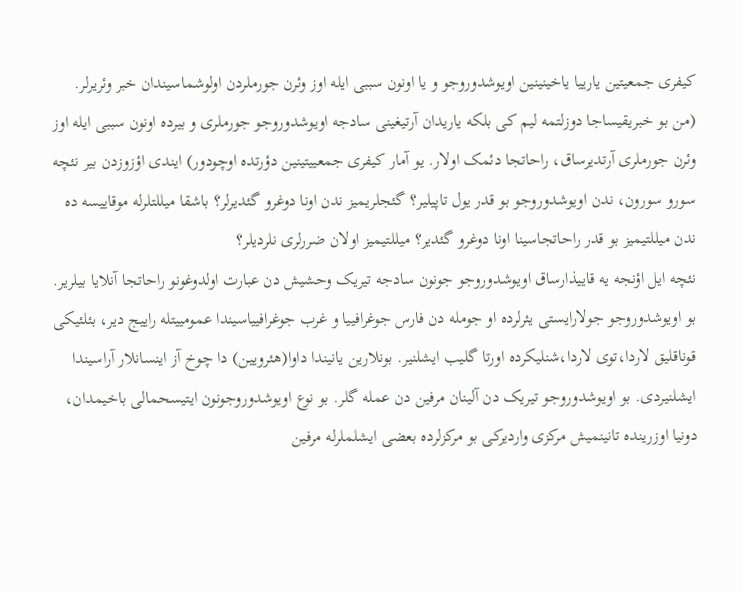کیفری جمعیتین یارییا یاخینینین اویوشدوروجو و یا اونون سببی ایله اوز وئرن جورملردن اولوشماسیندان خبر وئریرلر.
(من بو خبریقیساجا دوزلتمه لیم کی بلکه یاریدان آرتیغینی سادجه اویوشدوروجو جورملری و بیرده اونون سببی ایله اوز وئرن جورملری آرتدیرساق، راحاتجا دئمک اولار. یو آمار کیفری جمعییتینین دؤرتده اوچودور) ایندی اؤزوزدن بیر نئچه سورو سورون، ندن اویوشدوروجو بو قدر یول تاپیلیر؟ گئجلریمیز ندن اونا دوغرو گئدیرلر؟ باشقا میللتلرله موقاییسه ده ندن میللتیمیز بو قدر راحاتجاسینا اونا دوغرو گئدیر؟ میللتیمیز اولان ضررلری نلردیلر؟
نئچه ایل اؤنجه یه قاییذارساق اویوشدوروجو جونون سادجه تیریک وحشیش دن عبارت اولدوغونو راحاتجا آنلایا بیلریر. بو اویوشدوروجو جولارایستی یئرلرده او جومله دن فارس جوغرافییا و غرب جوغرافییاسیندا عمومییتله راییج دیر، بئلئیکی قوناقلیق لاردا،توی لاردا،شنلیکرده اورتا گلیب ایشلنیر. بونلارین یانیندا داوا(هئرویین) دا چوخ آز اینسانلار آراسیندا ایشلنیردی. بو اویوشدوروجو تیریک دن آلینان مرفین دن عمله گلر. بو نوع اویوشدوروجونون ایتیسحمالی باخیمدان، دونیا اوزرینده تانینمیش مرکزی واردیرکی بو مرکزلرده بعضی ایشلملرله مرفین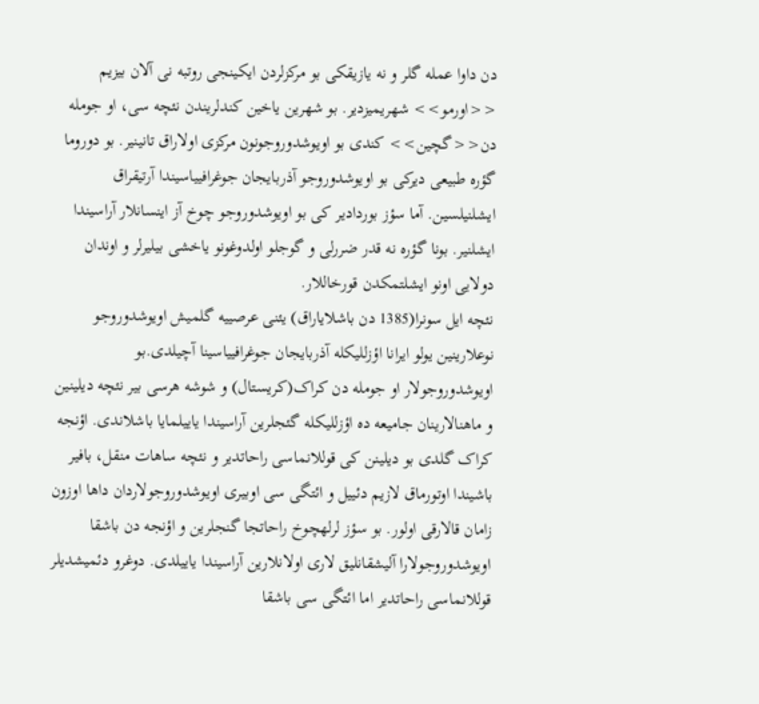دن داوا عمله گلر و نه یازیقکی بو مرکزلردن ایکینجی روتبه نی آلان بیزیم <<اورمو>> شهریمیزدیر. بو شهرین یاخین کندلریندن نئچه سی، او جومله دن<<گچین>> کندی بو اویوشدوروجونون مرکزی اولاراق تانینیر. بو دوروما گؤره طبیعی دیرکی بو اویوشدوروجو آذربایجان جوغرافییاسیندا آرتیقراق ایشلنیلسین. آما سؤز بوردادیر کی بو اویوشدوروجو چوخ آز اینسانلار آراسیندا ایشلنیر. بونا گؤره نه قدر ضررلی و گوجلو اولدوغونو یاخشی بیلیرلر و اوندان دولایی اونو ایشلتمکدن قورخاللار.
نئچه ایل سونرا(1385 دن باشلایاراق) یئنی عرصییه گلمیش اویوشدوروجو نوعلارینین یولو ایرانا اؤزللیکله آذربایجان جوغرافییاسینا آچیلدی.بو اویوشدوروجولار او جومله دن کراک(کریستال) و شوشه هرسی بیر نئچه دیلینین و ماهنالارینان جامیعه ده اؤزللیکله گئجلرین آراسیندا یاییلمایا باشلاندی. اؤنجه کراک گلدی بو دیلینن کی قوللانماسی راحاتدیر و نئچه ساهات منقل، بافیر باشیندا اوتورماق لازیم دئییل و ائتگی سی اوبیری اویوشدوروجولاردان داها اوزون زامان قالارقی اولور. بو سؤز لرلهچوخ راحاتجا گنجلرین و اؤنجه دن باشقا اویوشدوروجولارا آلیشقانلیق لاری اولانلارین آراسیندا یاییلدی. دوغرو دئمیشدیلر قوللانماسی راحاتدیر اما ائتگی سی باشقا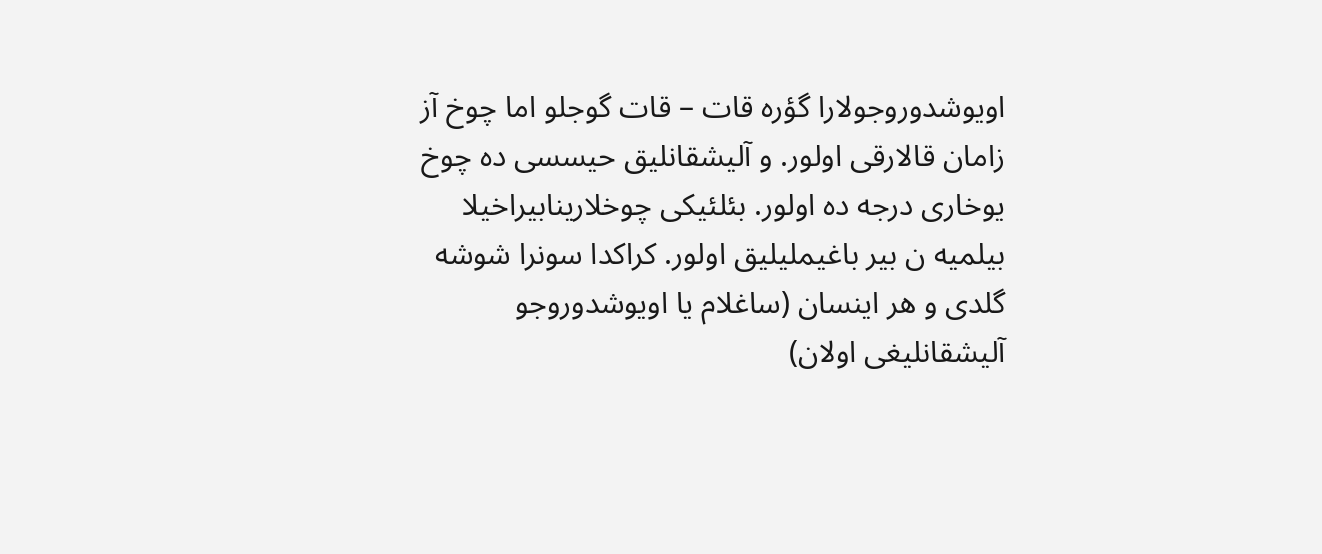اویوشدوروجولارا گؤره قات – قات گوجلو اما چوخ آز زامان قالارقی اولور. و آلیشقانلیق حیسسی ده چوخ یوخاری درجه ده اولور. بئلئیکی چوخلارینابیراخیلا بیلمیه ن بیر باغیملیلیق اولور. کراکدا سونرا شوشه گلدی و هر اینسان (ساغلام یا اویوشدوروجو آلیشقانلیغی اولان)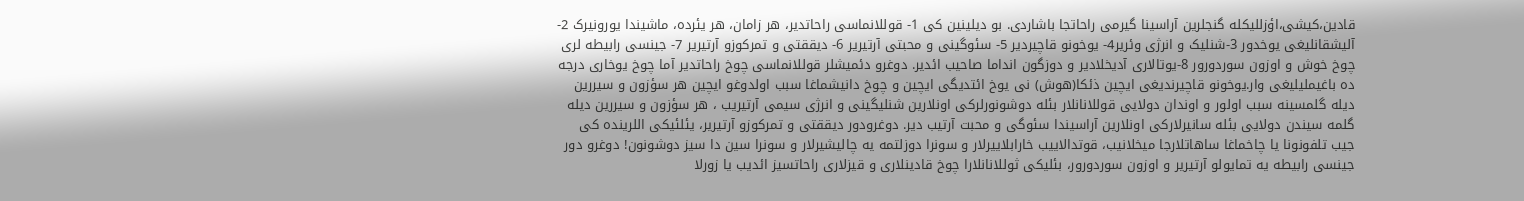قادین،کیشی،اؤزللیکله گنجلرین آراسینا گیرمی راحاتجا باشاردی. بو دیلینین کی 1- قوللانماسی راحاتدیر، هر زامان، هر یئرده، ماشیندا یورونیرک 2- آلیشقانلیغی یوخدور 3-شنلیک و انرژی وئریر4- یوخونو قاچیردیر 5- سئوگینی و محبتی آرتیریر 6- دیققتی و تمرکوزو آرتیریر 7- جینسی رابیطه لری چوخ خوش و اوزون سوردورور 8-یوتالاری آدیخلادیر و دوزگون انداما صاحیب ائدیر. دوغرو دئمیشلر قوللانماسی چوخ راحاتدیر آما چوخ یوخاری درجه ده باغیملیلیغی وار.یوخونو قاچیرندیغی ایچین ذئکا(هوش) نی یوخ ائتدیگی ایچین و چوخ دانیشماغا سبب اولدوغو ایچین هر سؤزون و سیررین دیله گلمسینه سبب اولور و اوندان دولایی قوللانانلار بئله دوشونورلرکی اونلارین شنلیگینی و انرژی سیمی آرتیریب ، هر سؤزون و سیررین دیله گلمه سیندن دولایی بئله سانیرلارکی اونلارین آراسیندا سئوگی و محبت آرتیب دیر. دوغرودور دیققتی و تمرکوزو آرتیریر، یئلئیکی اللرینده کی جیب تلفونونا یا چاخماغا ساهاتلارجا میخلانیب، قوتدالاییب خارابلاییرلار و سونرا دوزلتمه یه چالیشیرلار و سونرا سین دا سیز دوشونون! دوغرو دور جینسی رابیطه یه تمایولو آرتیریر و اوزون سوردورور، بئلیکی ثوللانانلارا چوخ قادینلاری و قیزلاری راحاتسیز ائدیب یا زورلا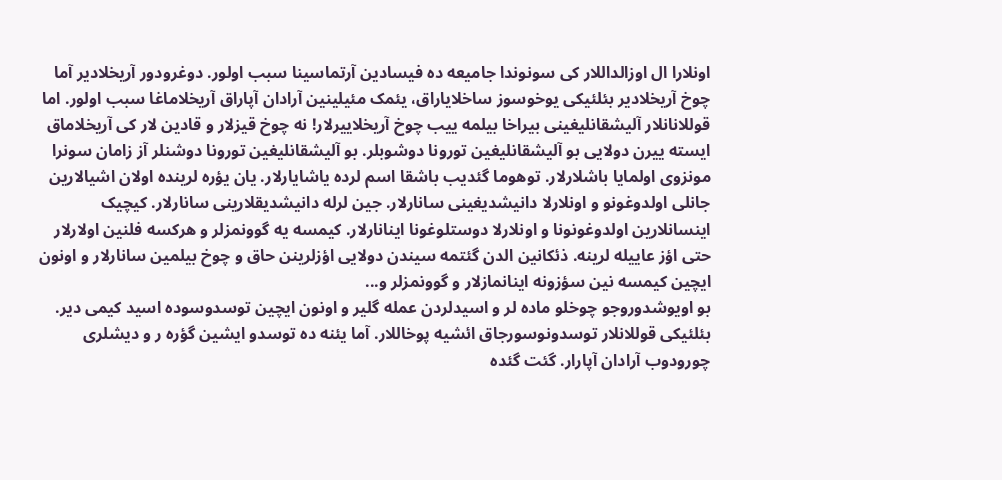اونلارا ال اوزالداللار کی سونوندا جامیعه ده فیسادین آرتماسینا سبب اولور. دوغرودور آریخلادیر آما چوخ آریخلادیر بئلئیکی یوخوسوز ساخلایاراق، یئمک مئیلینین آرادان آپاراق آریخلاماغا سبب اولور. اما قوللانانلار آلیشقانلیغینی بیراخا بیلمه ییب چوخ آریخلاییرلار! نه چوخ قیزلار و قادین لار کی آریخلاماق ایسته ییرن دولایی بو آلیشقانلیغین تورونا دوشوبلر. بو آلیشقانلیغین تورونا دوشنلر آز زامان سونرا مونزوی اولمایا باشلارلار. توهوما گئدیب باشقا اسم لرده یاشایارلار. یان یؤره لرینده اولان اشیالارین جانلی اولدوغونو و اونلارلا دانیشدیغینی سانارلار. جین لرله دانیشدیقلارینی سانارلار. کیچیک اینسانلارین اولدوغونونا و اونلارلا دوستلوغونا اینانارلار. کیمسه یه گوونمزلر و هرکسه فلنین اولارلار حتی اؤز عاییله لرینه. ذئکانین الدن گئتمه سیندن دولایی اؤزلرینن حاق و چوخ بیلمین سانارلار و اونون ایچین کیمسه نین سؤزونه اینانمازلار و گوونمزلر و...
بو اویوشدوروجو چوخلو ماده لر و اسیدلردن عمله گلیر و اونون ایچین توسدوسوده اسید کیمی دیر. بئلئیکی قوللانلار توسدونوسورجاق ائشیه پوخاللار. آما یئنه ده توسدو ایشین گؤره ر و دیشلری چورودوب آرادان آپارار. گئت گئده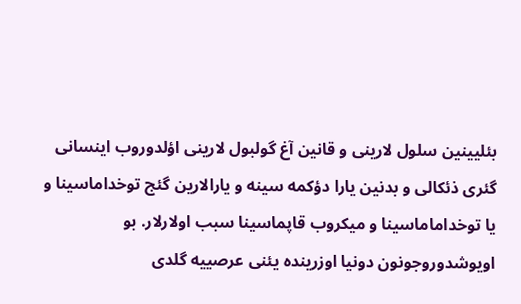بئلیینین سلول لارینی و قانین آغ گولبول لارینی اؤلدوروب اینسانی گئری ذئکالی و بدنین یارا دؤکمه سینه و یارالارین گئج توخداماسینا و یا توخداماماسینا و میکروب قاپماسینا سبب اولارلار. بو اویوشدوروجونون دونیا اوزرینده یئنی عرصییه گلدی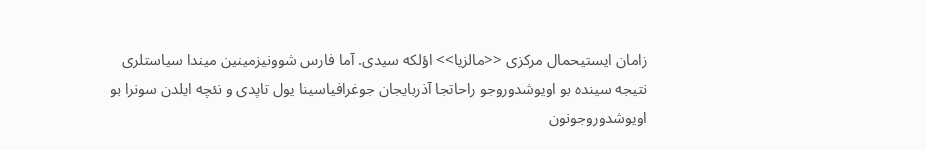زامان ایستیحمال مرکزی <<مالزیا>> اؤلکه سیدی. آما فارس شوونیزمینین میندا سیاستلری نتیجه سینده بو اویوشدوروجو راحاتجا آذربایجان جوغرافیاسینا یول تاپدی و نئچه ایلدن سونرا بو اویوشدوروجونون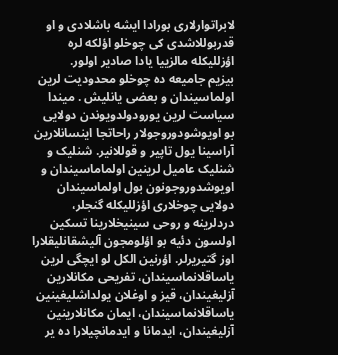لابراتوارلاری بورادا ایشه باشلادی و او قدربوللاشدی کی چوخلو اؤلکه لره اؤزللیکله مالزییا یادا صادیر اولور.
بیزیم جامیعه ده چوخلو محدودیت لرین اولماسیندان و بعضی یانلیش . میندا سیاست لرین یورودولدویوندن دولایی بو اویوشودوروجولار راحاتجا اینسانلارین آراسینا یول تاپیر و قوللانیر. شنلیک و شنلیک عامیل لرینین اولماماسیندان و اویوشدوروجونون بول اولماسیندان دولایی چوخلاری اؤزللیکله گنجلر، دردلرینه و روحی سینیخلارینا تسکین اولسون دئیه بو اؤلومجون آلیشقانلیقلارا اوز گتیریرلر. اؤرنین الکل لو ایچگی لرین یاساقلانماسیندان، تفریحی مکانلارین آزلیغیندان، قیز و اوغلان یولداشلیغینین یاساقلانماسیندان، ایمان مکانلارینین آزلیغیندان، ایدمانا و ایدمانچیلارا ده یر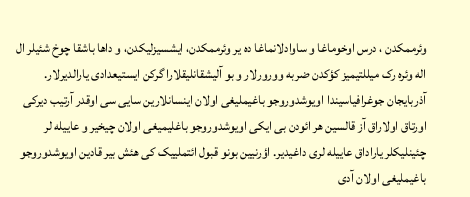وئرممکدن ، درس اوخوماغا و ساوادلانماغا ده یر وئرممکدن، ایشسیزلیکدن، و داها باشقا چوخ شئیلر ال اله وئره رک میللتیمیز کؤکدن ضربه وورورلار و بو آلیشقانلیقلارا گرکن ایستیعدادی یارالدیرلار. آذربایجان جوغرافیاسیندا اویوشدوروجو باغیملیغی اولان اینسانلارین سایی سی اوقدر آرتیب دیرکی اورتاق اولاراق آز قالسین هر ائودن بی ایکی اویوشدوروجو باغلیمیغی اولان چیخیر و عاییله لر چئینلیکلر یاراداق عاییله لری داغیدیر. اؤرنیین بونو قبول ائتملییک کی هئش بیر قادین اویوشدوروجو باغیملیغی اولان آدی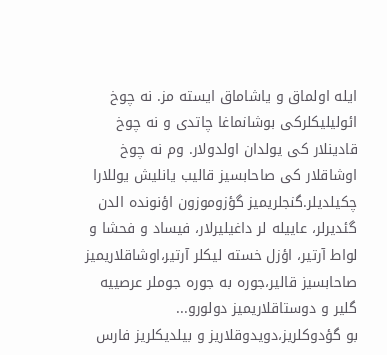ایله اولماق و یاشاماق ایسته مز. نه چوخ ائولیلیکلرکی بوشانماغا چاتدی و نه چوخ قادینلار کی یولدان اولدولار. وم نه چوخ اوشاقلار کی صاحابسیز قالیب یانلیش یوللارا چکیلدیلر.گنجلریمیز گؤزوموزون اؤنونده الدن گئدیرلر، عاییله لر داغیلیرلار، فیساد و فحشا و لواط آرتیر، اؤزل خسته لیکلر آرتیر،اوشاقلاریمیز صاحابسیز قالیر،جوره به جوره جوملر عرصییه گلیر و دوستاقلاریمیز دولورو...
بو گؤدوکلریز،دویدوقلاریز و بیلدیکلریز فارس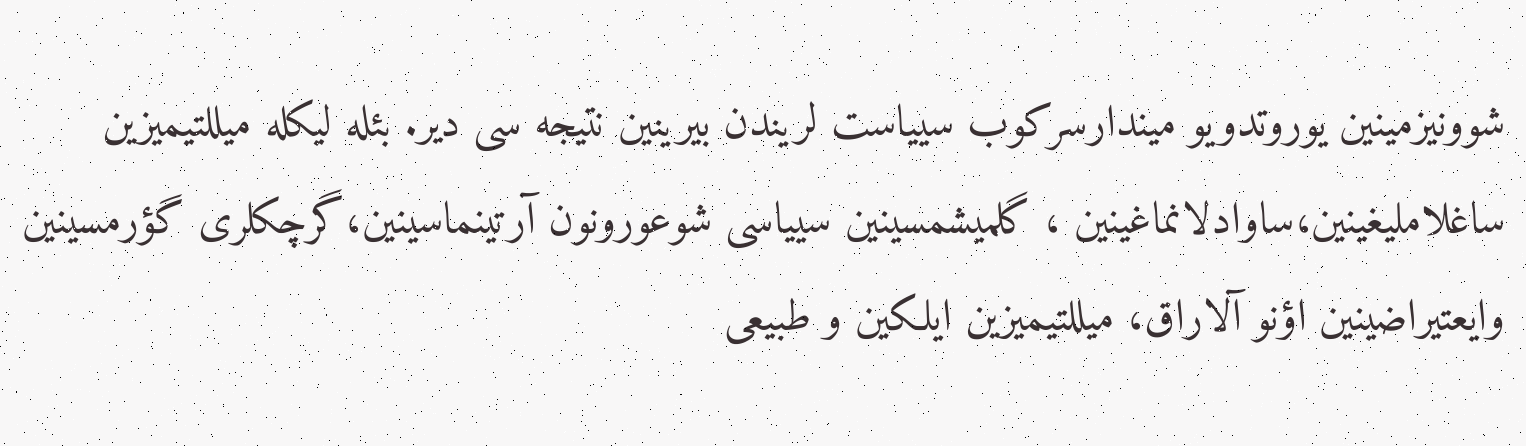شوونیزمینین یوروتدویو میندارسرکوب سییاست لریندن بیرینین نتیجه سی دیر. بئله لیکله میللتیمیزین ساغلاملیغینین،ساوادلانماغینین ، گلمیشمسینین سییاسی شوعورونون آرتینماسینین،گرچکلری گؤرمسینین وایعتیراضینین اؤنو آلاراق، میللتیمیزین ایلکین و طبیعی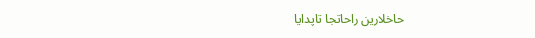حاخلارین راحاتجا تاپدایا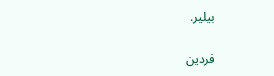بیلیر.

فردین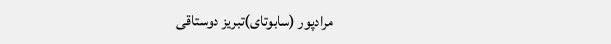مرادپور (سابوتای)تبریز دوستاقی